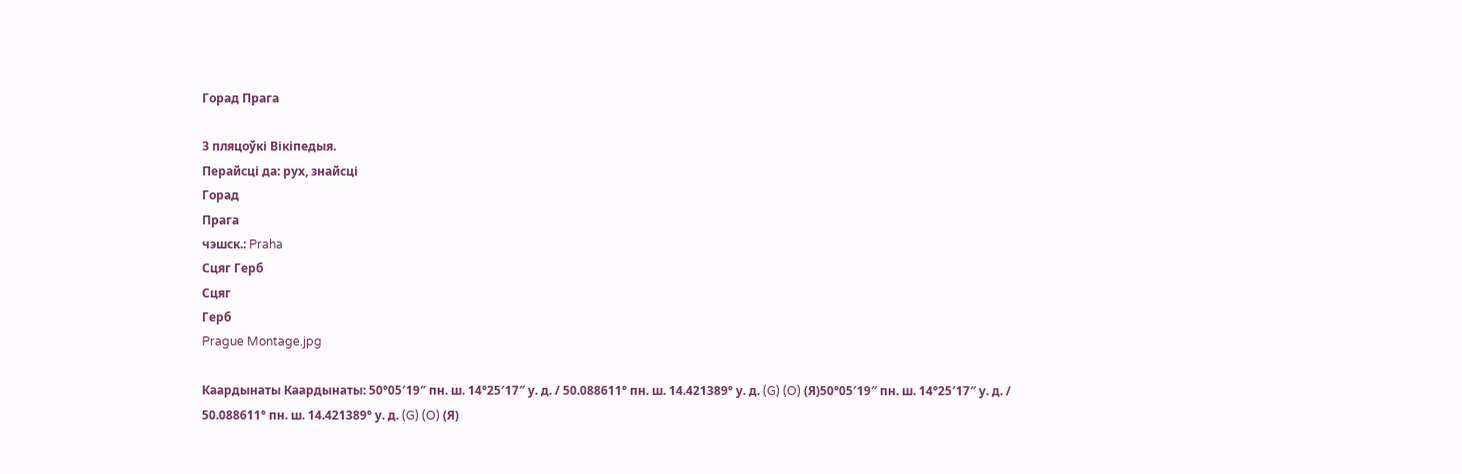Горад Прага

З пляцоўкі Вікіпедыя.
Перайсці да: рух, знайсці
Горад
Прага
чэшск.: Praha
Сцяг Герб
Сцяг
Герб
Prague Montage.jpg

Каардынаты Каардынаты: 50°05′19″ пн. ш. 14°25′17″ у. д. / 50.088611° пн. ш. 14.421389° у. д. (G) (O) (Я)50°05′19″ пн. ш. 14°25′17″ у. д. / 50.088611° пн. ш. 14.421389° у. д. (G) (O) (Я)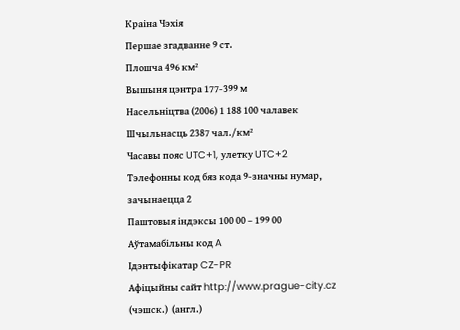Краіна Чэхія
Першае згадванне 9 ст.
Плошча 496 км²
Вышыня цэнтра 177-399 м
Насельніцтва (2006) 1 188 100 чалавек
Шчыльнасць 2387 чал./км²
Часавы пояс UTC+1, улетку UTC+2
Тэлефонны код бяз кода 9-значны нумар, зачынаецца 2
Паштовыя індэксы 100 00 – 199 00
Аўтамабільны код A
Ідэнтыфікатар CZ-PR
Афіцыйны сайт http://www.prague-city.cz
(чэшск.)  (англ.)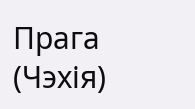Прага (Чэхія)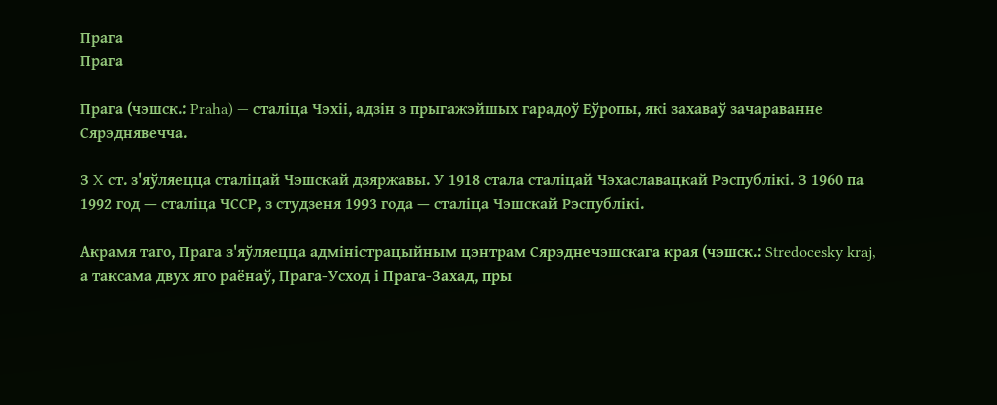Прага
Прага

Прага (чэшск.: Praha) — сталіца Чэхіі, адзін з прыгажэйшых гарадоў Еўропы, які захаваў зачараванне Сярэднявечча.

З X ст. з'яўляецца сталіцай Чэшскай дзяржавы. У 1918 стала сталіцай Чэхаславацкай Рэспублікі. З 1960 па 1992 год — сталіца ЧССР, з студзеня 1993 года — сталіца Чэшскай Рэспублікі.

Акрамя таго, Прага з'яўляецца адміністрацыйным цэнтрам Сярэднечэшскага края (чэшск.: Stredocesky kraj, а таксама двух яго раёнаў, Прага-Усход і Прага-Захад, пры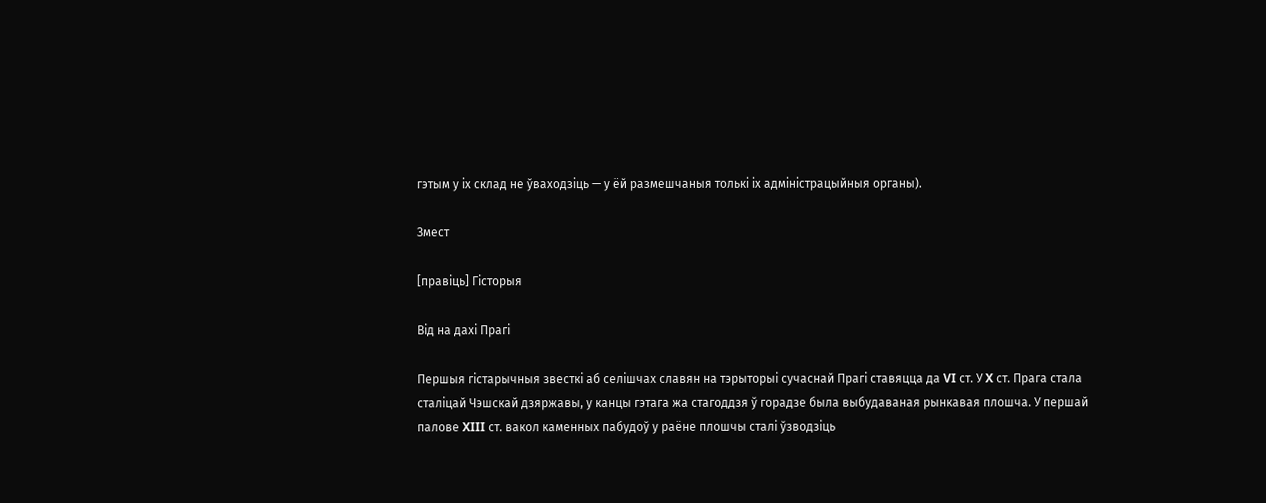гэтым у іх склад не ўваходзіць — у ёй размешчаныя толькі іх адміністрацыйныя органы).

Змест

[правіць] Гісторыя

Від на дахі Прагі

Першыя гістарычныя звесткі аб селішчах славян на тэрыторыі сучаснай Прагі ставяцца да VI ст. У X ст. Прага стала сталіцай Чэшскай дзяржавы, у канцы гэтага жа стагоддзя ў горадзе была выбудаваная рынкавая плошча. У першай палове XIII ст. вакол каменных пабудоў у раёне плошчы сталі ўзводзіць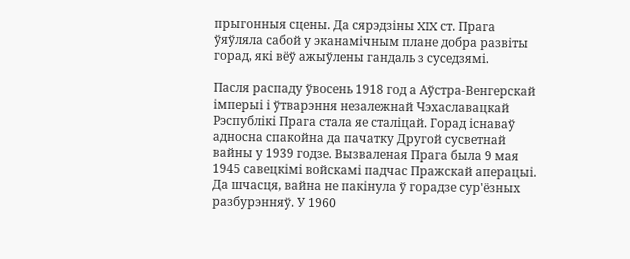прыгонныя сцены. Да сярэдзіны XIX ст. Прага ўяўляла сабой у эканамічным плане добра развіты горад, які вёў ажыўлены гандаль з суседзямі.

Пасля распаду ўвосень 1918 год а Аўстра-Венгерскай імперыі і ўтварэння незалежнай Чэхаславацкай Рэспублікі Прага стала яе сталіцай. Горад існаваў адносна спакойна да пачатку Другой сусветнай вайны у 1939 годзе. Вызваленая Прага была 9 мая 1945 савецкімі войскамі падчас Пражскай аперацыі. Да шчасця, вайна не пакінула ў горадзе сур'ёзных разбурэнняў. У 1960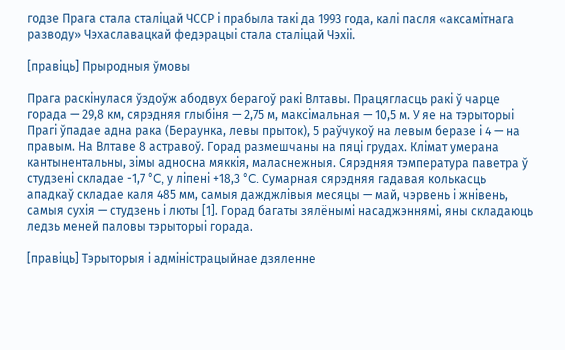годзе Прага стала сталіцай ЧССР і прабыла такі да 1993 года, калі пасля «аксамітнага разводу» Чэхаславацкай федэрацыі стала сталіцай Чэхіі.

[правіць] Прыродныя ўмовы

Прага раскінулася ўздоўж абодвух берагоў ракі Влтавы. Працягласць ракі ў чарце горада — 29,8 км, сярэдняя глыбіня — 2,75 м, максімальная — 10,5 м. У яе на тэрыторыі Прагі ўпадае адна рака (Бераунка, левы прыток), 5 раўчукоў на левым беразе і 4 — на правым. На Влтаве 8 астравоў. Горад размешчаны на пяці грудах. Клімат умерана кантынентальны, зімы адносна мяккія, маласнежныя. Сярэдняя тэмпература паветра ў студзені складае -1,7 °C, у ліпені +18,3 °C. Сумарная сярэдняя гадавая колькасць ападкаў складае каля 485 мм, самыя дажджлівыя месяцы — май, чэрвень і жнівень, самыя сухія — студзень і люты [1]. Горад багаты зялёнымі насаджэннямі, яны складаюць ледзь меней паловы тэрыторыі горада.

[правіць] Тэрыторыя і адміністрацыйнае дзяленне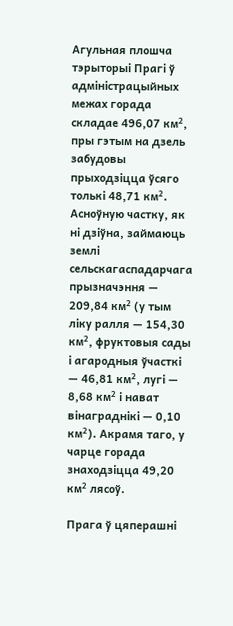Агульная плошча тэрыторыі Прагі ў адміністрацыйных межах горада складае 496,07 км², пры гэтым на дзель забудовы прыходзіцца ўсяго толькі 48,71 км². Асноўную частку, як ні дзіўна, займаюць землі сельскагаспадарчага прызначэння — 209,84 км² (у тым ліку ралля — 154,30 км², фруктовыя сады і агародныя ўчасткі — 46,81 км², лугі — 8,68 км² і нават вінаграднікі — 0,10 км²). Акрамя таго, у чарце горада знаходзіцца 49,20 км² лясоў.

Прага ў цяперашні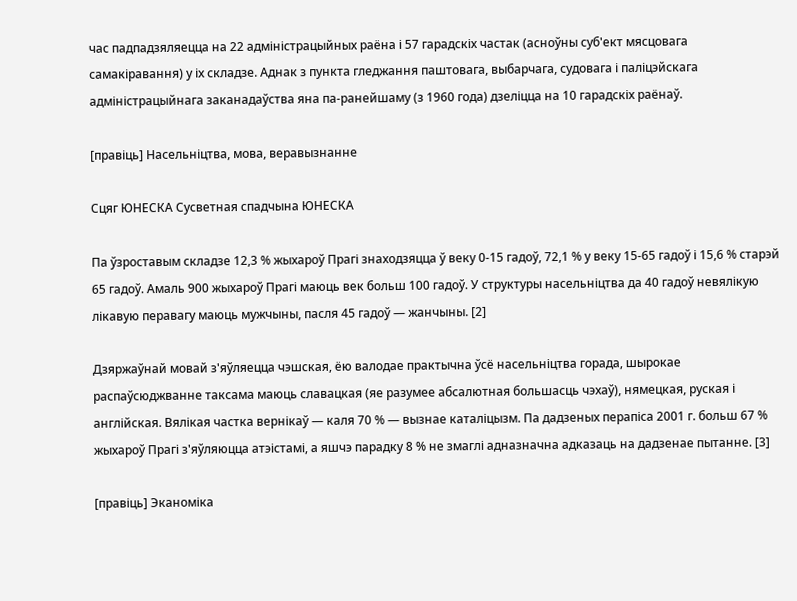час падпадзяляецца на 22 адміністрацыйных раёна і 57 гарадскіх частак (асноўны суб'ект мясцовага самакіравання) у іх складзе. Аднак з пункта гледжання паштовага, выбарчага, судовага і паліцэйскага адміністрацыйнага заканадаўства яна па-ранейшаму (з 1960 года) дзеліцца на 10 гарадскіх раёнаў.

[правіць] Насельніцтва, мова, веравызнанне

Сцяг ЮНЕСКА Сусветная спадчына ЮНЕСКА

Па ўзроставым складзе 12,3 % жыхароў Прагі знаходзяцца ў веку 0-15 гадоў, 72,1 % у веку 15-65 гадоў і 15,6 % старэй 65 гадоў. Амаль 900 жыхароў Прагі маюць век больш 100 гадоў. У структуры насельніцтва да 40 гадоў невялікую лікавую перавагу маюць мужчыны, пасля 45 гадоў — жанчыны. [2]

Дзяржаўнай мовай з'яўляецца чэшская, ёю валодае практычна ўсё насельніцтва горада, шырокае распаўсюджванне таксама маюць славацкая (яе разумее абсалютная большасць чэхаў), нямецкая, руская і англійская. Вялікая частка вернікаў — каля 70 % — вызнае каталіцызм. Па дадзеных перапіса 2001 г. больш 67 % жыхароў Прагі з'яўляюцца атэістамі, а яшчэ парадку 8 % не змаглі адназначна адказаць на дадзенае пытанне. [3]

[правіць] Эканоміка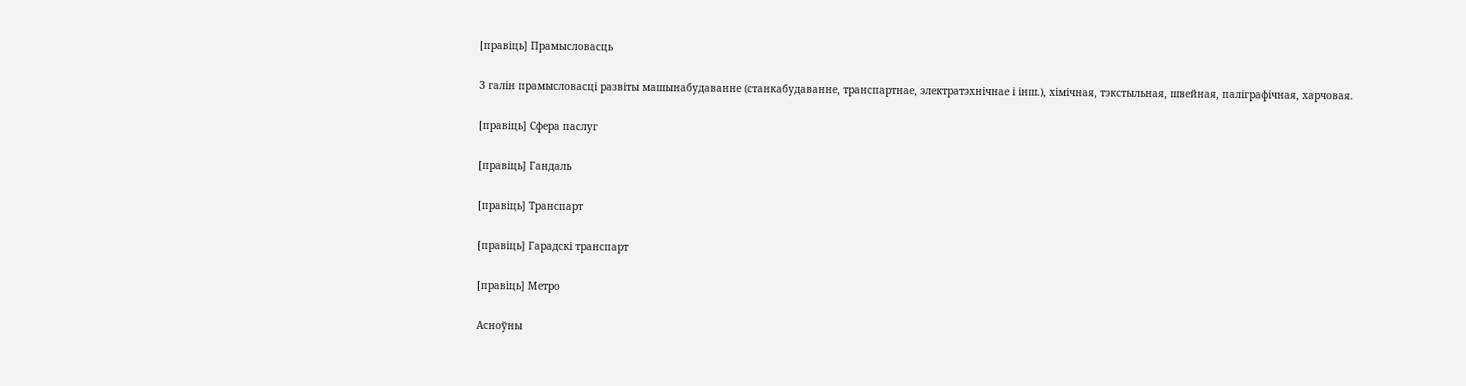[правіць] Прамысловасць

З галін прамысловасці развіты машынабудаванне (станкабудаванне, транспартнае, электратэхнічнае і інш.), хімічная, тэкстыльная, швейная, паліграфічная, харчовая.

[правіць] Сфера паслуг

[правіць] Гандаль

[правіць] Транспарт

[правіць] Гарадскі транспарт

[правіць] Метро

Асноўны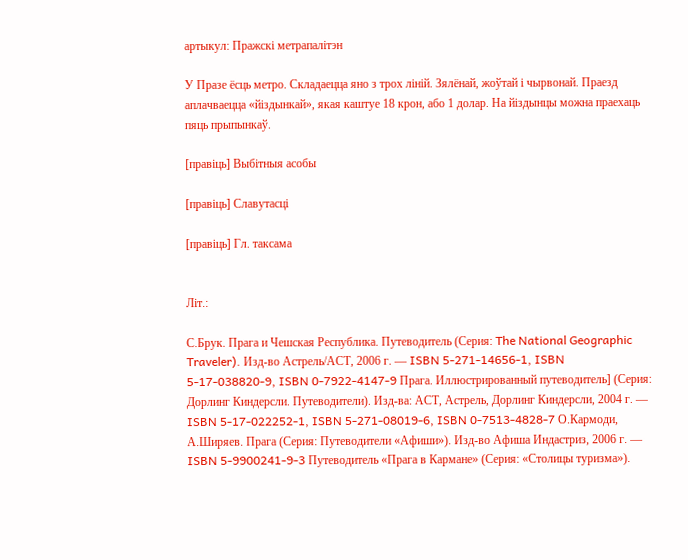артыкул: Пражскі метрапалітэн

У Празе ёсць метро. Складаецца яно з трох ліній. Зялёнай, жоўтай і чырвонай. Праезд аплачваецца «йіздынкай», якая каштуе 18 крон, або 1 долар. На йіздынцы можна праехаць пяць прыпынкаў.

[правіць] Выбітныя асобы

[правіць] Славутасці

[правіць] Гл. таксама


Літ.:

С.Брук. Прага и Чешская Республика. Путеводитель (Серия: The National Geographic Traveler). Изд-во Астрель/АСТ, 2006 г. — ISBN 5-271-14656-1, ISBN 5-17-038820-9, ISBN 0-7922-4147-9 Прага. Иллюстрированный путеводитель] (Серия: Дорлинг Киндерсли. Путеводители). Изд-ва: АСТ, Астрель, Дорлинг Киндерсли, 2004 г. — ISBN 5-17-022252-1, ISBN 5-271-08019-6, ISBN 0-7513-4828-7 О.Кармоди, А.Ширяев. Прага (Серия: Путеводители «Афиши»). Изд-во Афиша Индастриз, 2006 г. — ISBN 5-9900241-9-3 Путеводитель «Прага в Кармане» (Серия: «Столицы туризма»).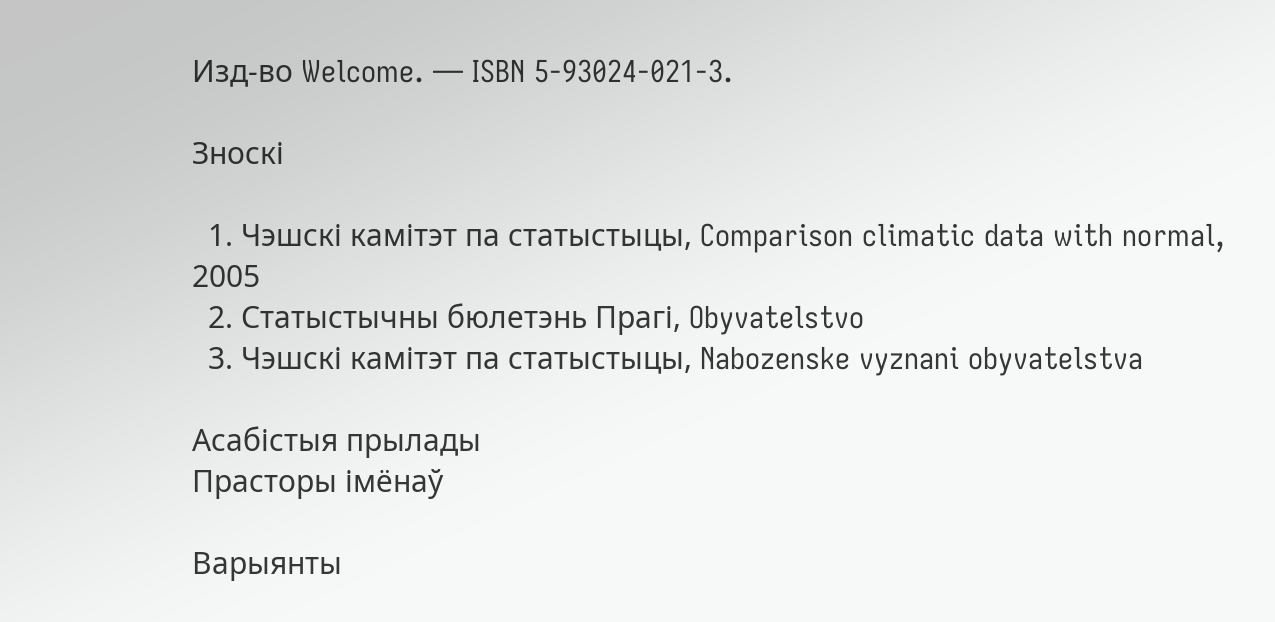Изд-во Welcome. — ISBN 5-93024-021-3.

Зноскі

  1. Чэшскі камітэт па статыстыцы, Comparison climatic data with normal, 2005
  2. Статыстычны бюлетэнь Прагі, Obyvatelstvo
  3. Чэшскі камітэт па статыстыцы, Nabozenske vyznani obyvatelstva

Асабістыя прылады
Прасторы імёнаў

Варыянты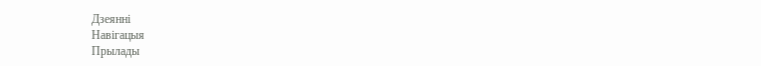Дзеянні
Навігацыя
Прылады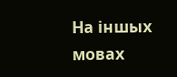На іншых мовах